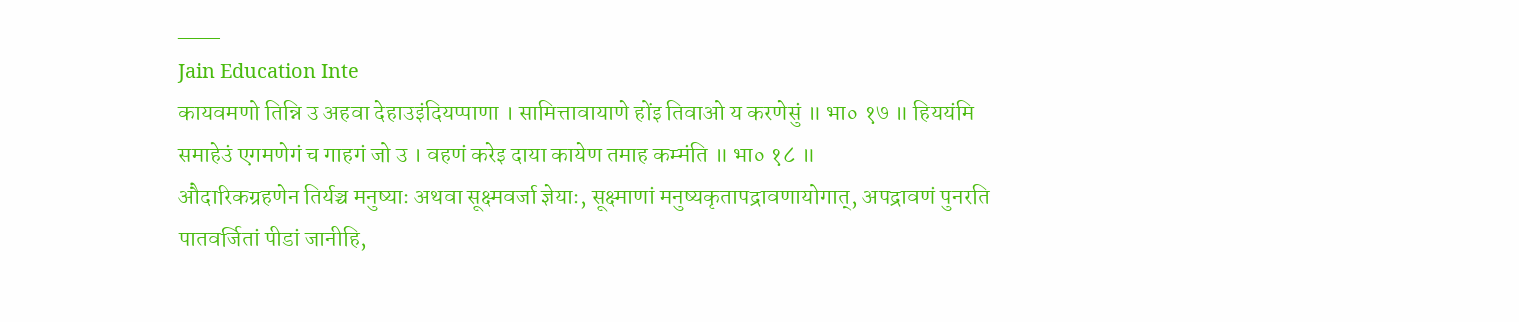___
Jain Education Inte
कायवमणो तिन्नि उ अहवा देहाउइंदियप्पाणा । सामित्तावायाणे होंइ तिवाओ य करणेसुं ॥ भा० १७ ॥ हिययंमि समाहेउं एगमणेगं च गाहगं जो उ । वहणं करेइ दाया कायेण तमाह कम्मंति ॥ भा० १८ ॥
औदारिकग्रहणेन तिर्यञ्च मनुष्याः अथवा सूक्ष्मवर्जा ज्ञेयाः, सूक्ष्माणां मनुष्यकृतापद्रावणायोगात्, अपद्रावणं पुनरति पातवर्जितां पीडां जानीहि,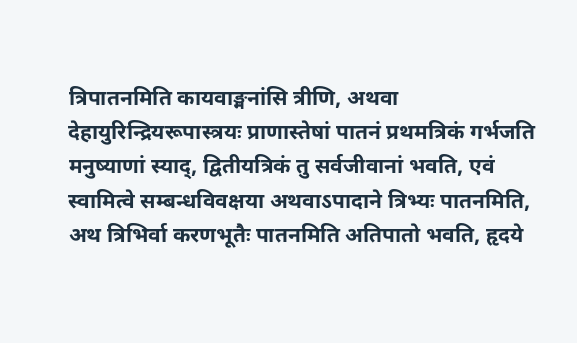त्रिपातनमिति कायवाङ्मनांसि त्रीणि, अथवा देहायुरिन्द्रियरूपास्त्रयः प्राणास्तेषां पातनं प्रथमत्रिकं गर्भजति मनुष्याणां स्याद्, द्वितीयत्रिकं तु सर्वजीवानां भवति, एवं स्वामित्वे सम्बन्धविवक्षया अथवाऽपादाने त्रिभ्यः पातनमिति, अथ त्रिभिर्वा करणभूतैः पातनमिति अतिपातो भवति, हृदये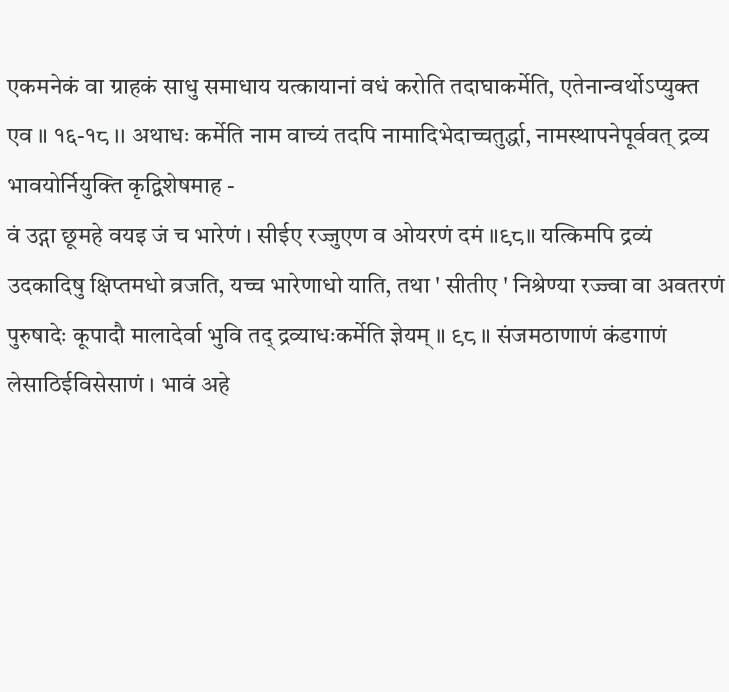एकमनेकं वा ग्राहकं साधु समाधाय यत्कायानां वधं करोति तदाघाकर्मेति, एतेनान्वर्थोऽप्युक्त एव ॥ १६-१८ ।। अथाधः कर्मेति नाम वाच्यं तदपि नामादिभेदाच्चतुर्द्धा, नामस्थापनेपूर्ववत् द्रव्य भावयोर्नियुक्ति कृद्विशेषमाह -
वं उद्गा छूमहे वयइ जं च भारेणं । सीईए रज्जुएण व ओयरणं दमं ॥९८॥ यत्किमपि द्रव्यं उदकादिषु क्षिप्तमधो व्रजति, यच्च भारेणाधो याति, तथा ' सीतीए ' निश्रेण्या रज्ज्वा वा अवतरणं पुरुषादेः कूपादौ मालादेर्वा भुवि तद् द्रव्याधःकर्मेति ज्ञेयम् ॥ ९८ ॥ संजमठाणाणं कंडगाणं लेसाठिईविसेसाणं । भावं अहे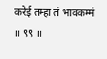करेई तम्हा तं भावकम्मं ॥ ९९ ॥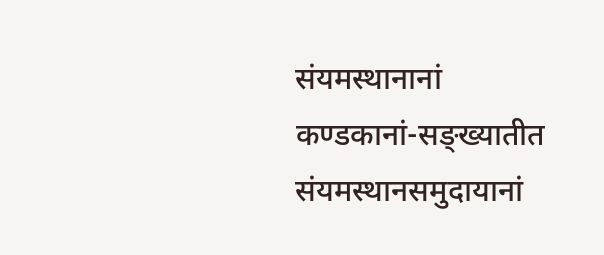संयमस्थानानां कण्डकानां-सङ्ख्यातीत संयमस्थानसमुदायानां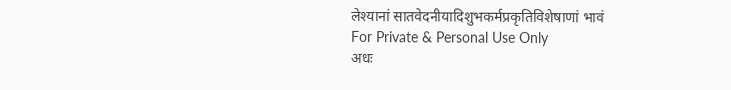लेश्यानां सातवेदनीयादिशुभकर्मप्रकृतिविशेषाणां भावं
For Private & Personal Use Only
अधः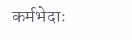कर्मभेदाः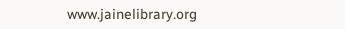www.jainelibrary.org